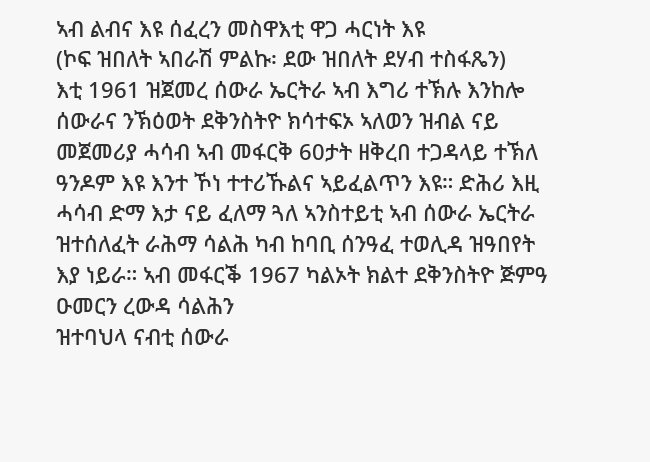ኣብ ልብና እዩ ሰፈረን መስዋእቲ ዋጋ ሓርነት እዩ
(ኮፍ ዝበለት ኣበራሽ ምልኩ፡ ደው ዝበለት ደሃብ ተስፋጼን)
እቲ 1961 ዝጀመረ ሰውራ ኤርትራ ኣብ እግሪ ተኽሉ እንከሎ ሰውራና ንኽዕወት ደቅንስትዮ ክሳተፍኦ ኣለወን ዝብል ናይ መጀመሪያ ሓሳብ ኣብ መፋርቅ 60ታት ዘቅረበ ተጋዳላይ ተኽለ ዓንዶም እዩ እንተ ኾነ ተተሪኹልና ኣይፈልጥን እዩ። ድሕሪ እዚ ሓሳብ ድማ እታ ናይ ፈለማ ጓለ ኣንስተይቲ ኣብ ሰውራ ኤርትራ ዝተሰለፈት ራሕማ ሳልሕ ካብ ከባቢ ሰንዓፈ ተወሊዳ ዝዓበየት እያ ነይራ። ኣብ መፋርቕ 1967 ካልኦት ክልተ ደቅንስትዮ ጅምዓ ዑመርን ረውዳ ሳልሕን
ዝተባህላ ናብቲ ሰውራ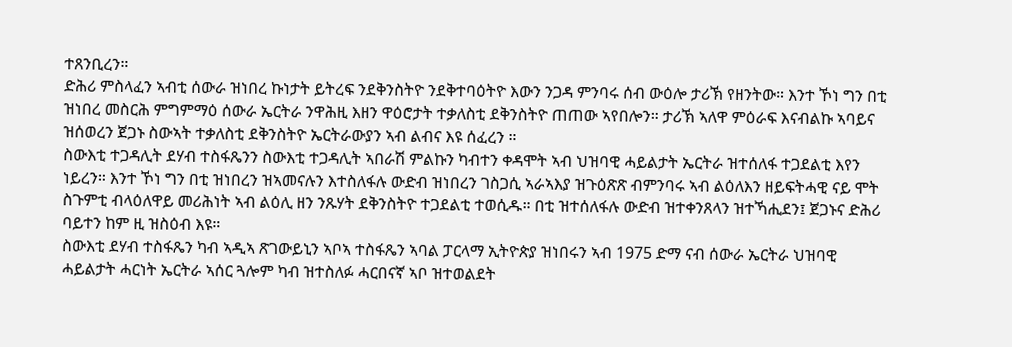ተጸንቢረን።
ድሕሪ ምስላፈን ኣብቲ ሰውራ ዝነበረ ኩነታት ይትረፍ ንደቅንስትዮ ንደቅተባዕትዮ እውን ንጋዳ ምንባሩ ሰብ ውዕሎ ታሪኽ የዘንትው። እንተ ኾነ ግን በቲ ዝነበረ መስርሕ ምግምማዕ ሰውራ ኤርትራ ንዋሕዚ እዘን ዋዕሮታት ተቃለስቲ ደቅንስትዮ ጠጠው ኣየበሎን። ታሪኽ ኣለዋ ምዕራፍ እናብልኩ ኣባይና ዝሰወረን ጀጋኑ ስውኣት ተቃለስቲ ደቅንስትዮ ኤርትራውያን ኣብ ልብና እዩ ሰፈረን ።
ስውእቲ ተጋዳሊት ደሃብ ተስፋጼንን ስውእቲ ተጋዳሊት ኣበራሽ ምልኩን ካብተን ቀዳሞት ኣብ ህዝባዊ ሓይልታት ኤርትራ ዝተሰለፋ ተጋደልቲ እየን ነይረን። እንተ ኾነ ግን በቲ ዝነበረን ዝኣመናሉን እተስለፋሉ ውድብ ዝነበረን ገስጋሲ ኣራኣእያ ዝጉዕጽጽ ብምንባሩ ኣብ ልዕለእን ዘይፍትሓዊ ናይ ሞት ስጉምቲ ብላዕለዋይ መሪሕነት ኣብ ልዕሊ ዘን ንጹሃት ደቅንስትዮ ተጋደልቲ ተወሲዱ። በቲ ዝተሰለፋሉ ውድብ ዝተቀንጸላን ዝተኻሒደን፤ ጀጋኑና ድሕሪ ባይተን ከም ዚ ዝስዕብ እዩ።
ስውእቲ ደሃብ ተስፋጼን ካብ ኣዲኣ ጽገውይኒን ኣቦኣ ተስፋጼን ኣባል ፓርላማ ኢትዮጵያ ዝነበሩን ኣብ 1975 ድማ ናብ ሰውራ ኤርትራ ህዝባዊ ሓይልታት ሓርነት ኤርትራ ኣሰር ጓሎም ካብ ዝተስለፉ ሓርበናኛ ኣቦ ዝተወልደት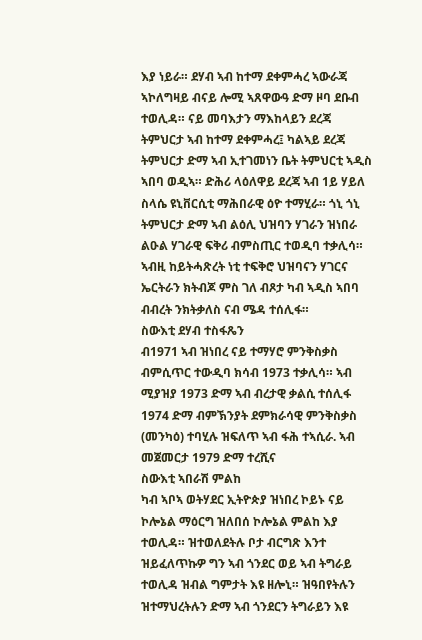እያ ነይራ። ደሃብ ኣብ ከተማ ደቀምሓረ ኣውራጃ ኣኮለግዛይ ብናይ ሎሚ ኣጸዋውዓ ድማ ዞባ ደቡብ ተወሊዳ። ናይ መባእታን ማእከላይን ደረጃ ትምህርታ ኣብ ከተማ ደቀምሓረ፤ ካልኣይ ደረጃ ትምህርታ ድማ ኣብ ኢተገመነን ቤት ትምህርቲ ኣዲስ ኣበባ ወዲኣ። ድሕሪ ላዕለዋይ ደረጃ ኣብ 1ይ ሃይለ ስላሴ ዩኒቨርሲቲ ማሕበራዊ ዕዮ ተማሂራ። ጎኒ ጎኒ ትምህርታ ድማ ኣብ ልዕሊ ህዝባን ሃገራን ዝነበራ ልዑል ሃገራዊ ፍቅሪ ብምስጢር ተወዲባ ተቃሊሳ። ኣብዚ ከይትሓጽረት ነቲ ተፍቅሮ ህዝባናን ሃገርና ኤርትራን ክትብጆ ምስ ገለ ብጾታ ካብ ኣዲስ ኣበባ ብብረት ንክትቃለስ ናብ ሜዳ ተሰሊፋ።
ስውእቲ ደሃብ ተስፋጼን
ብ1971 ኣብ ዝነበረ ናይ ተማሃሮ ምንቅስቃስ ብምሲጥር ተውዲባ ክሳብ 1973 ተቃሊሳ። ኣብ ሚያዝያ 1973 ድማ ኣብ ብረታዊ ቃልሲ ተሰሊፋ 1974 ድማ ብምኽንያት ደምክራሳዊ ምንቅስቃስ (መንካዕ) ተባሂሉ ዝፍለጥ ኣብ ፋሕ ተኣሲራ. ኣብ መጀመርታ 1979 ድማ ተረሺና
ስውእቲ ኣበራሽ ምልከ
ካብ ኣቦኣ ወትሃደር ኢትዮጵያ ዝነበረ ኮይኑ ናይ ኮሎኔል ማዕርግ ዝለበሰ ኮሎኔል ምልከ እያ ተወሊዳ። ዝተወለደትሉ ቦታ ብርግጽ እንተ ዝይፈለጥኩዎ ግን ኣብ ጎንደር ወይ ኣብ ትግራይ ተወሊዳ ዝብል ግምታት እዩ ዘሎኒ። ዝዓበየትሉን ዝተማህረትሉን ድማ ኣብ ጎንደርን ትግራይን እዩ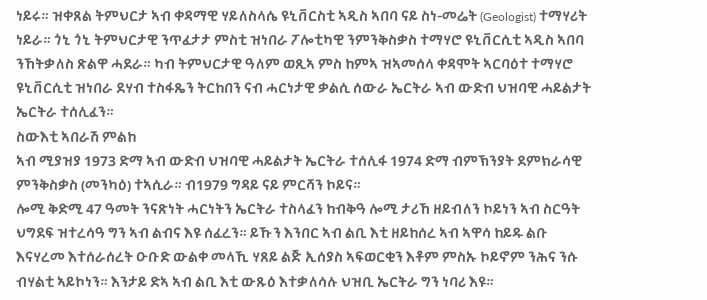ነይሩ። ዝቀጸል ትምህርታ ኣብ ቀዳማዊ ሃይለስላሴ ዩኒቨርስቲ ኣዲስ ኣበባ ናይ ስነ-መሬት (Geologist) ተማሃሪት ነይራ። ጎኒ ጎኒ ትምህርታዊ ንጥፈታታ ምስቲ ዝነበራ ፖሎቲካዊ ንምንቅስቃስ ተማሃሮ ዩኒቨርሲቲ ኣዲስ ኣበባ ንኸትቃለስ ጽልዋ ሓደራ። ካብ ትምህርታዊ ዓለም ወጺኣ ምስ ከምኣ ዝኣመሰላ ቀዳሞት ኣርባዕተ ተማሃሮ ዩኒቨርሲቲ ዝነበራ ደሃብ ተስፋጼን ትርከበን ናብ ሓርነታዊ ቃልሲ ሰውራ ኤርትራ ኣብ ውድብ ህዝባዊ ሓይልታት ኤርትራ ተሰሊፈን።
ስውእቲ ኣበራሽ ምልከ
ኣብ ሚያዝያ 1973 ድማ ኣብ ውድብ ህዝባዊ ሓይልታት ኤርትራ ተሰሊፋ 1974 ድማ ብምኽንያት ደምክራሳዊ ምንቅስቃስ (መንካዕ) ተኣሲራ። ብ1979 ግዳይ ናይ ምርሻን ኮይና።
ሎሚ ቅድሚ 47 ዓመት ንናጽነት ሓርነትን ኤርትራ ተስላፈን ከብቅዓ ሎሚ ታሪኸ ዘይብለን ኮይነን ኣብ ስርዓት ህግደፍ ዝተረሳዓ ግን ኣብ ልብና እዩ ሰፈረን። ይኹን እንበር ኣብ ልቢ እቲ ዘይከሰረ ኣብ ኣዋሳ ከይዱ ልቡ እናሃረመ እተሰራሰረት ዑቡድ ውልቀ መላኺ ሃጸይ ልጅ ኢሰያስ ኣፍወርቂን እቶም ምስኡ ኮይኖም ንሕና ንሱ ብሃልቲ ኣይኮነን። እንታይ ድኣ ኣብ ልቢ እቲ ውጹዕ እተቃለሳሉ ህዝቢ ኤርትራ ግን ነባሪ እዩ።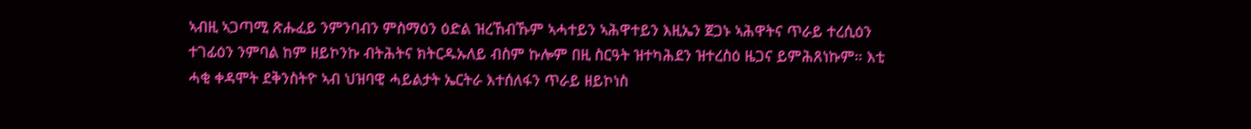ኣብዚ ኣጋጣሚ ጽሑፈይ ንምንባብን ምስማዕን ዕድል ዝረኸብኹም ኣሓተይን ኣሕዋተይን እዚኤን ጀጋኑ ኣሕዋትና ጥራይ ተረሲዕን ተገፊዕን ንምባል ከም ዘይኮንኩ ብትሕትና ክትርዱኡለይ ብስም ኩሎም በዚ ስርዓት ዝተካሕደን ዝተረስዕ ዜጋና ይምሕጸነኩም። እቲ ሓቂ ቀዳሞት ደቅንስትዮ ኣብ ህዝባዊ ሓይልታት ኤርትራ እተሰለፋን ጥራይ ዘይኮነስ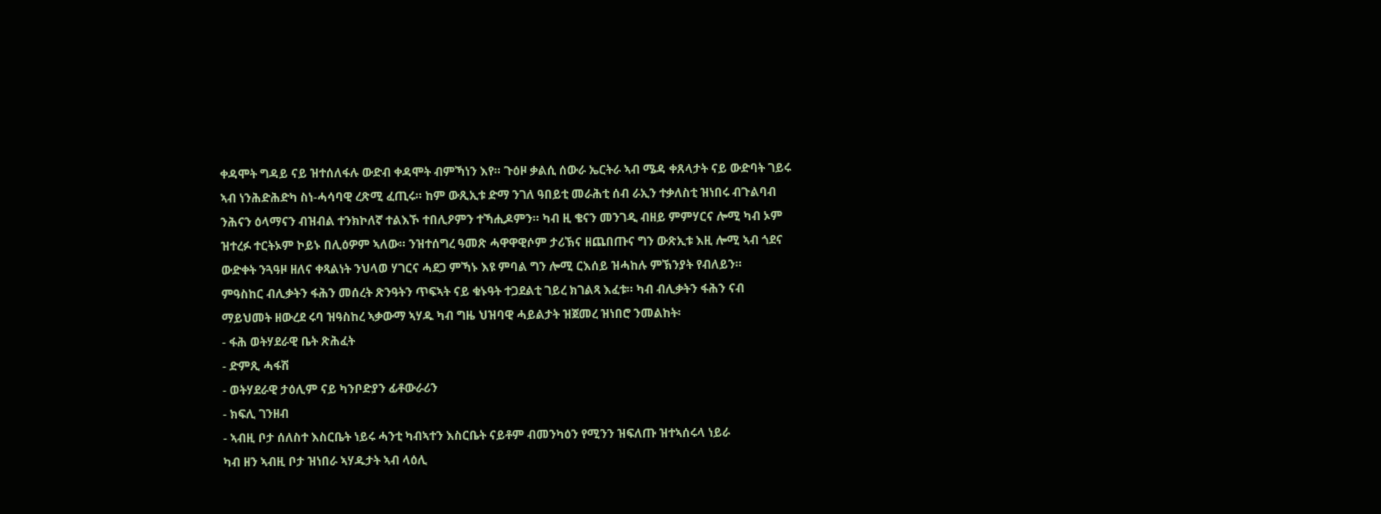ቀዳሞት ግዳይ ናይ ዝተሰለፋሉ ውድብ ቀዳሞት ብምኻነን እየ። ጉዕዞ ቃልሲ ሰውራ ኤርትራ ኣብ ሜዳ ቀጸላታት ናይ ውድባት ገይሩ ኣብ ነንሕድሕድካ ስነ-ሓሳባዊ ረጽሚ ፈጢሩ። ከም ውጺኢቱ ድማ ንገለ ዓበይቲ መራሕቲ ሰብ ራኢን ተቃለስቲ ዝነበሩ ብጉልባብ ንሕናን ዕላማናን ብዝብል ተንክኮለኛ ተልእኾ ተበሊዖምን ተኻሒዶምን። ካብ ዚ ቄናን መንገዲ ብዘይ ምምሃርና ሎሚ ካብ ኦም ዝተረፉ ተርትኦም ኮይኑ በሊዕዎም ኣለው። ንዝተሰግረ ዓመጽ ሓዋዋዊሶም ታሪኽና ዘጨበጡና ግን ውጽኢቱ እዚ ሎሚ ኣብ ጎደና ውድቀት ንጓዓዞ ዘለና ቀጻልነት ንህላወ ሃገርና ሓደጋ ምኻኑ እዩ ምባል ግን ሎሚ ርእሰይ ዝሓከሉ ምኽንያት የብለይን።
ምዓስከር ብሊቃትን ፋሕን መሰረት ጽንዓትን ጥፍኣት ናይ ቁኑዓት ተጋደልቲ ገይረ ክገልጻ እፈቱ። ካብ ብሊቃትን ፋሕን ናብ ማይህመት ዘውረደ ሩባ ዝዓስከረ ኣቃውማ ኣሃዱ ካብ ግዜ ህዝባዊ ሓይልታት ዝጀመረ ዝነበሮ ንመልከት፡
- ፋሕ ወትሃደራዊ ቤት ጽሕፈት
- ድምጺ ሓፋሽ
- ወትሃደራዊ ታዕሊም ናይ ካንቦድያን ፊቶውራሪን
- ክፍሊ ገንዘብ
- ኣብዚ ቦታ ሰለስተ እስርቤት ነይሩ ሓንቲ ካብኣተን እስርቤት ናይቶም ብመንካዕን የሚንን ዝፍለጡ ዝተኣሰሩላ ነይራ
ካብ ዘን ኣብዚ ቦታ ዝነበራ ኣሃዱታት ኣብ ላዕሊ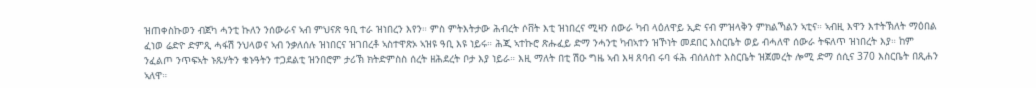ዝጠቀስኩወን ብጀካ ሓንቲ ኩለን ንሰውራና ኣብ ምህናጽ ዓቢ ተራ ዝነበረን እየን። ምስ ምትእትታው ሕብረት ሶቨት እቲ ዝነበረና ሚዛን ሰውራ ካብ ላዕለዋይ ኢድ ናብ ምዝላቅን ምክልኻልን ኣቲና። ኣብዚ እዋን እተትኽለት ማዕበል ፈነወ ሬድዮ ድምጺ ሓፋሽ ንህላወና ኣብ ንቃለሰሉ ዝነበርና ዝገበረቶ ኣስተዋጽኦ ኣዝዩ ዓቢ እዩ ነይሩ። ሕጂ ኣተኩሮ ጽሑፈይ ድማ ንሓንቲ ካብኣተን ዝኾነት መደበር እስርቤት ወይ ብሓለዋ ሰውራ ትፍለጥ ዝነበረት እያ። ከም ንፈልጦ ንጥፍኣት ኑጹሃትን ቁኑዓትን ተጋደልቲ ዝንበሮም ታሪኽ ክትድምስስ ሰረት ዘሕደረት ቦታ እያ ነይራ። እዚ ማለት በቲ ሽዑ ግዜ ኣብ እዛ ጸባብ ሩባ ፋሕ ብሰለስተ እስርቤት ዝጀመረት ሎሚ ድማ ሰሲና 370 እስርቤት በጺሐን ኣለዋ።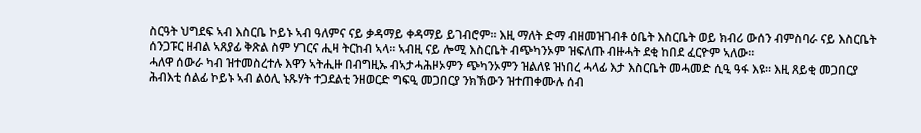ስርዓት ህግደፍ ኣብ እስርቤ ኮይኑ ኣብ ዓለምና ናይ ቃዳማይ ቀዳማይ ይገብሮም። እዚ ማለት ድማ ብዘመዝገብቶ ዕቤት እስርቤት ወይ ክብሪ ውሰን ብምስባራ ናይ እስርቤት ሰንጋፑር ዘብል ኣጸያፊ ቅጽል ስም ሃገርና ሒዛ ትርከብ ኣላ። ኣብዚ ናይ ሎሚ እስርቤት ብጭካንኦም ዝፍለጡ ብዙሓት ደቂ ከበደ ፈርዮም ኣለው።
ሓለዋ ሰውራ ካብ ዝተመስረተሉ እዋን ኣትሒዙ በብግዚኡ ብኣታሓሕዞኦምን ጭካንኦምን ዝልለዩ ዝነበረ ሓላፊ እታ እስርቤት መሓመድ ሲዒ ዓፋ እዩ። እዚ ጸይቂ መጋበርያ ሕብእቲ ሰልፊ ኮይኑ ኣብ ልዕሊ ኑጹሃት ተጋደልቲ ንዘወርድ ግፍዒ መጋበርያ ንክኽውን ዝተጠቀሙሉ ሰብ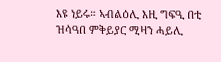እዩ ነይሩ። ኣብልዕሊ እዚ ግፍዒ በቲ ዝሳዓበ ምቅይያር ሚዛን ሓይሊ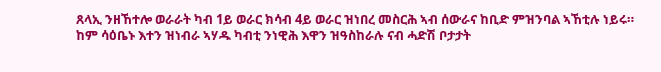ጸላኢ ንዘኸተሎ ወራራት ካብ 1ይ ወራር ክሳብ 4ይ ወራር ዝነበረ መስርሕ ኣብ ሰውራና ከቢድ ምዝንባል ኣኸቲሉ ነይሩ። ከም ሳዕቤኑ እተን ዝነብራ ኣሃዱ ካብቲ ንነዊሕ እዋን ዝዓስከራሉ ናብ ሓድሽ ቦታታት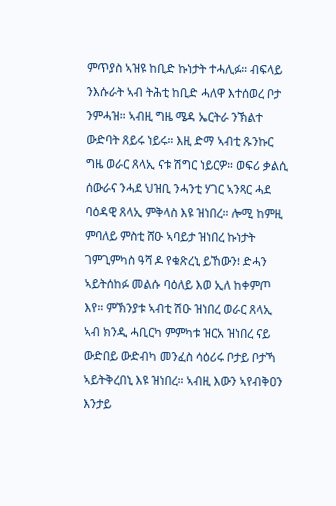ምጥያስ ኣዝዩ ከቢድ ኩነታት ተሓሊፉ። ብፍላይ ንእሱራት ኣብ ትሕቲ ከቢድ ሓለዋ እተሰወረ ቦታ ንምሓዝ። ኣብዚ ግዜ ሜዳ ኤርትራ ንኽልተ ውድባት ጸይሩ ነይሩ። እዚ ድማ ኣብቲ ጹንኩር ግዜ ወራር ጸላኢ ናቱ ሽግር ነይርዎ። ወፍሪ ቃልሲ ሰውራና ንሓደ ህዝቢ ንሓንቲ ሃገር ኣንጻር ሓደ ባዕዳዊ ጸላኢ ምቅላስ እዩ ዝነበረ። ሎሚ ከምዚ ምባለይ ምስቲ ሸዑ ኣባይታ ዝነበረ ኩነታት ገምጊምካስ ዓሻ ዶ የቁጽረኒ ይኸውን፧ ድሓን ኣይትሰከፉ መልሱ ባዕለይ እወ ኢለ ከቀምጦ እየ። ምኽንያቱ ኣብቲ ሽዑ ዝነበረ ወራር ጸላኢ ኣብ ክንዲ ሓቢርካ ምምካቱ ዝርአ ዝነበረ ናይ ውድበይ ውድብካ መንፈስ ሳዕሪሩ ቦታይ ቦታኻ ኣይትቅረበኒ እዩ ዝነበረ። ኣብዚ እውን ኣየብቅዐን እንታይ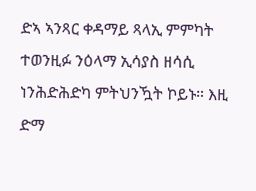ድኣ ኣንጻር ቀዳማይ ጻላኢ ምምካት ተወንዚፉ ንዕላማ ኢሳያስ ዘሳሲ ነንሕድሕድካ ምትህንዃት ኮይኑ። እዚ ድማ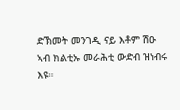ድኽመት መንገዲ ናይ እቶም ሽዑ ኣብ ክልቲኡ መራሕቲ ውድብ ዝነብሩ እዩ።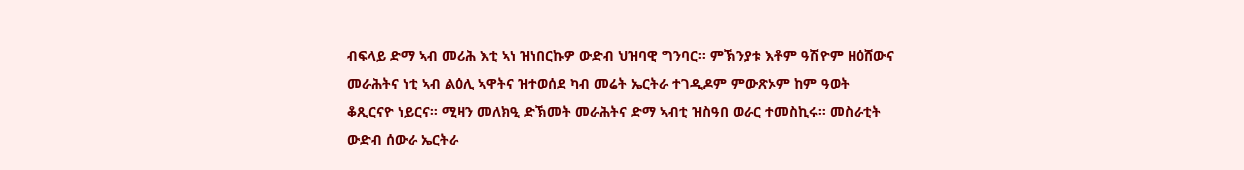ብፍላይ ድማ ኣብ መሪሕ እቲ ኣነ ዝነበርኩዎ ውድብ ህዝባዊ ግንባር። ምኽንያቱ እቶም ዓሽዮም ዘዕሸውና መራሕትና ነቲ ኣብ ልዕሊ ኣዋትና ዝተወሰደ ካብ መሬት ኤርትራ ተገዲዶም ምውጽኦም ከም ዓወት ቆጺርናዮ ነይርና። ሚዛን መለክዒ ድኽመት መራሕትና ድማ ኣብቲ ዝስዓበ ወራር ተመስኪሩ። መስራቲት ውድብ ሰውራ ኤርትራ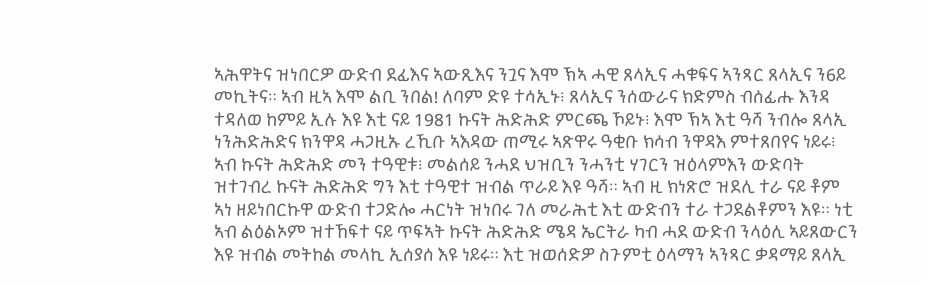ኣሕዋትና ዝነበርዎ ውድብ ደፊእና ኣውጺእና ንጓና እሞ ኽኣ ሓዊ ጸላኢና ሓቁፍና ኣንጻር ጸላኢና ን6ይ መኪትና። ኣብ ዚኣ እሞ ልቢ ንበል! ለባም ድዩ ተሳኢኑ፧ ጸላኢና ንሰውራና ክድምስ ብሰፊሑ እንዳ ተዳለወ ከምይ ኢሉ እዩ እቲ ናይ 1981 ኩናት ሕድሕድ ምርጫ ኾይኑ፧ እሞ ኽኣ እቲ ዓሻ ንብሎ ጸላኢ ነንሕድሕድና ክንዋዳ ሓጋዚኡ ረኺቡ ኣእዳው ጠሚሩ ኣጽዋሩ ዓቂቡ ክሳብ ንዋዳእ ምተጸበየና ነይሩ፧ ኣብ ኩናት ሕድሕድ መን ተዓዊቱ፧ መልሰይ ንሓደ ህዝቢን ንሓንቲ ሃገርን ዝዕላምእን ውድባት ዝተገብረ ኩናት ሕድሕድ ግን እቲ ተዓዊተ ዝብል ጥራይ እዩ ዓሻ። ኣብ ዚ ክነጽሮ ዝደሊ ተራ ናይ ቶም ኣነ ዘይነበርኩዋ ውድብ ተጋድሎ ሓርነት ዝነበሩ ገለ መራሕቲ እቲ ውድብን ተራ ተጋደልቶምን እዩ። ነቲ ኣብ ልዕልኦም ዝተኸፍተ ናይ ጥፍኣት ኩናት ሕድሕድ ሜዳ ኤርትራ ካብ ሓደ ውድብ ንላዕሊ ኣይጸውርን እዩ ዝብል መትከል መላኪ ኢሰያሰ እዩ ነይሩ። እቲ ዝወሰድዎ ስጉምቲ ዕላማን ኣንጻር ቃዳማይ ጸላኢ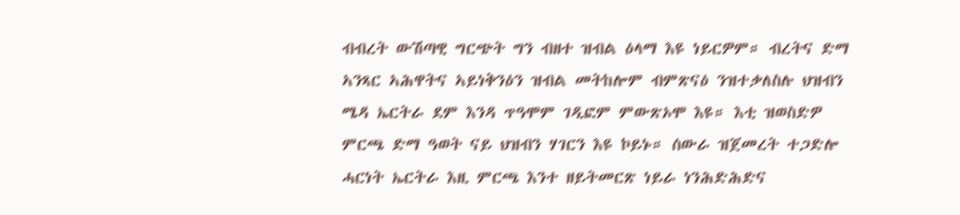ብብረት ውሽጣዊ ግርጭት ግን ብዘተ ዝብል ዕላማ እዩ ነይርዎም። ብረትና ድማ ኣንጻር ኣሕዋትና ኣይነቅንዕን ዝብል መትከሎም ብምጽናዕ ንዝተቃለስሉ ህዝብን ሜዳ ኤርትራ ደም እንዳ ጥዓሞም ገዲፎም ምውጽኦሞ እዩ። እቲ ዝወስድዎ ምርጫ ድማ ዓወት ናይ ህዝብን ሃገርን እዩ ኮይኑ። ሰውራ ዝጀመረት ተጋድሎ ሓርነት ኤርትራ እዚ ምርጫ እንተ ዘይትመርጽ ነይራ ነንሕድሕድና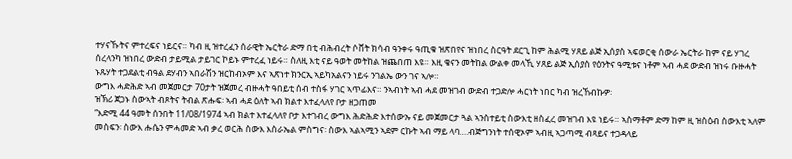ተሃናኹትና ምተረፍና ነይርና። ካብ ዚ ዝተረፈን ሰራዊት ኤርትራ ድማ በቲ ብሕብረት ሶቨት ክሳብ ዓንቀሩ ዓጢቁ ዝጽበየና ዝነበረ ስርዓት ደርጊ ከም ሕልሚ ሃጸይ ልጅ ኢሰያስ ኣፍወርቂ ሰውራ ኤርትራ ከም ናይ ሃገረ ሰረላንካ ዝነበረ ውድብ ታይሚል ታይገር ኮይኑ ምተረፈ ነይሩ። ስለዚ እቲ ናይ ዓወት መትከል ዝጨበጠ እዩ። እዚ ቄናን መትከል ውልቀ መላኺ ሃጸይ ልጅ ኢሰያስ የዕንትና ዓሚቱና ነቶም ኣብ ሓደ ውድብ ዝነሩ ቡዙሓት ኑጹሃት ተጋደልቲ ብዓል ደሃብን ኣበራሽን ዝርከብኦም እና ኣጽነተ ክንርኢ ኣይካአልናን ነይሩ ንገልኤ ውን ገና ኣሎ።
ውግእ ሓድሕድ ኣብ መጀመርታ 70ታት ዝጀመረ ብዙሓት ዓበይቲ ሰብ ተስፋ ሃገር ኣጥፊእና። ንኣብነት ኣብ ሓደ መዝገብ ውድብ ተጋድሎ ሓርነት ነበር ካብ ዝረኸብኩዎ፡
ዝኽሪ ጀጋኑ ስውኣት ብጾትና ትብል ጽሑፍ፡ ኣብ ሓደ ዕለት ኣብ ክልተ እተፈላለየ ቦታ ዘጋጠመ
“እድሚ 44 ዓመት ሰንበት 11/08/1974 ኣብ ክልተ እተፈላለየ ቦታ እተገብረ ውግእ ሕድሕድ እተሰውኡ ናይ መጀመርታ ጓል ኣንስተይቲ ስውእቲ ዘስፈረ መዝገብ እዩ ነይሩ። ኣስማቶም ድማ ከም ዚ ዝስዕብ ስውእቲ ኣለም መስፍን፡ ስውእ ሑሴን ምሓመድ ኣብ ቃረ ወርሕ ስውእ እስራኤል ምስግና፡ ስውእ ኣልኣሚን ኣደም ርኩት ኣብ ማይ ላባ….ብጅግንነት ተሰዊኦም ኣብዚ ኣጋጣሚ ብጻይና ተጋዳላይ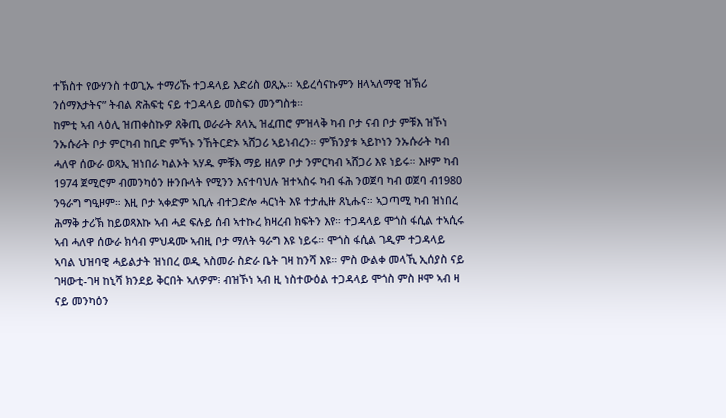ተኽስተ የውሃንስ ተወጊኡ ተማሪኹ ተጋዳላይ እድሪስ ወጺኡ። ኣይረሳናኩምን ዘላኣለማዊ ዝኽሪ ንሰማእታትና” ትብል ጽሕፍቲ ናይ ተጋዳላይ መስፍን መንግስቱ።
ከምቲ ኣብ ላዕሊ ዝጠቀስኩዎ ጸቅጢ ወራራት ጸላኢ ዝፈጠሮ ምዝላቅ ካብ ቦታ ናብ ቦታ ምቹእ ዝኾነ ንኡሱራት ቦታ ምርካብ ከቢድ ምኻኑ ንኸትርድኦ ኣሸጋሪ ኣይነብረን። ምኽንያቱ ኣይኮነን ንኡሱራት ካብ ሓለዋ ሰውራ ወጻኢ ዝነበራ ካልኦት ኣሃዱ ምቹእ ማይ ዘለዎ ቦታ ንምርካብ ኣሸጋሪ እዩ ነይሩ። እዞም ካብ 1974 ጀሚሮም ብመንካዕን ዙንቡላት የሚንን እናተባህሉ ዝተኣስሩ ካብ ፋሕ ንወጀባ ካብ ወጀባ ብ1980 ንዓራግ ግዒዞም። እዚ ቦታ ኣቀድም ኣቢሉ ብተጋድሎ ሓርነት እዩ ተታሒዙ ጸኒሑና። ኣጋጣሚ ካብ ዝነበረ ሕማቅ ታሪኽ ከይወጻእኩ ኣብ ሓደ ፍሉይ ሰብ ኣተኩረ ክዛረብ ክፍትን እየ። ተጋዳላይ ሞጎስ ፋሲል ተኣሲሩ ኣብ ሓለዋ ሰውራ ክሳብ ምህዳሙ ኣብዚ ቦታ ማለት ዓራግ እዩ ነይሩ። ሞጎስ ፋሲል ገዲም ተጋዳላይ ኣባል ህዝባዊ ሓይልታት ዝነበረ ወዲ ኣስመራ ስድራ ቤት ገዛ ከንሻ እዩ። ምስ ውልቀ መላኺ ኢሰያስ ናይ ገዛውቲ-ገዛ ከኒሻ ክንደይ ቅርበት ኣለዎም፧ ብዝኾነ ኣብ ዚ ነስተውዕል ተጋዳላይ ሞጎስ ምስ ዞሞ ኣብ ዛ ናይ መንካዕን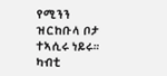የሚንን ዝርከቡላ ቦታ ተኣሲሩ ነይሩ። ካብቲ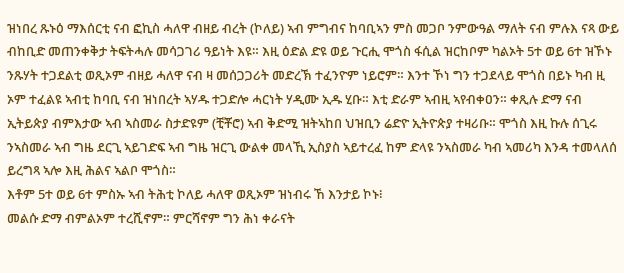ዝነበረ ጹኑዕ ማእሰርቲ ናብ ፎኪስ ሓለዋ ብዘይ ብረት (ኮለይ) ኣብ ምግብና ከባቢኣን ምስ መጋቦ ንምውዓል ማለት ናብ ምሉእ ናጻ ውይ ብከቢድ መጠንቀቅታ ትፍትሓሉ መሳጋገሪ ዓይነት እዩ። እዚ ዕድል ድዩ ወይ ጉርሒ ሞጎስ ፋሲል ዝርከቦም ካልኦት 5ተ ወይ 6ተ ዝኾኑ ንጹሃት ተጋደልቲ ወጺኦም ብዘይ ሓለዋ ናብ ዛ መሰጋጋሪት መድረኽ ተፈንዮም ነይሮም። እንተ ኾነ ግን ተጋደላይ ሞጎስ በይኑ ካብ ዚ ኦም ተፈልዩ ኣብቲ ከባቢ ናብ ዝነበረት ኣሃዱ ተጋድሎ ሓርነት ሃዲሙ ኢዱ ሂቡ። እቲ ድራም ኣብዚ ኣየብቀዐን። ቀጺሉ ድማ ናብ ኢትይጵያ ብምእታው ኣብ ኣስመራ ስታድዩም (ቺቾሮ) ኣብ ቅድሚ ዝትኣከበ ህዝቢን ሬድዮ ኢትዮጵያ ተዛሪቡ። ሞጎስ እዚ ኩሉ ሰጊሩ ንኣስመራ ኣብ ግዜ ደርጊ ኣይገድፍ ኣብ ግዜ ዝርጊ ውልቀ መላኺ ኢስያስ ኣይተረፈ ከም ድላዩ ንኣስመራ ካብ ኣመሪካ እንዳ ተመላለሰ ይረግጻ ኣሎ እዚ ሕልና ኣልቦ ሞጎስ።
እቶም 5ተ ወይ 6ተ ምስኡ ኣብ ትሕቲ ኮለይ ሓለዋ ወጺኦም ዝነብሩ ኸ እንታይ ኮኑ፧
መልሱ ድማ ብምልኦም ተረሺኖም። ምርሻኖም ግን ሕነ ቀራናት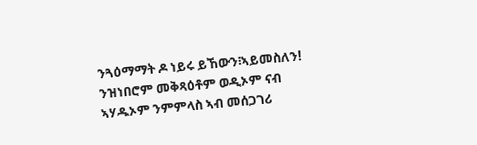ንጓዕማማት ዶ ነይሩ ይኸውን፧ኣይመስለን! ንዝነበሮም መቅጻዕቶም ወዲኦም ናብ ኣሃዱኦም ንምምላስ ኣብ መሰጋገሪ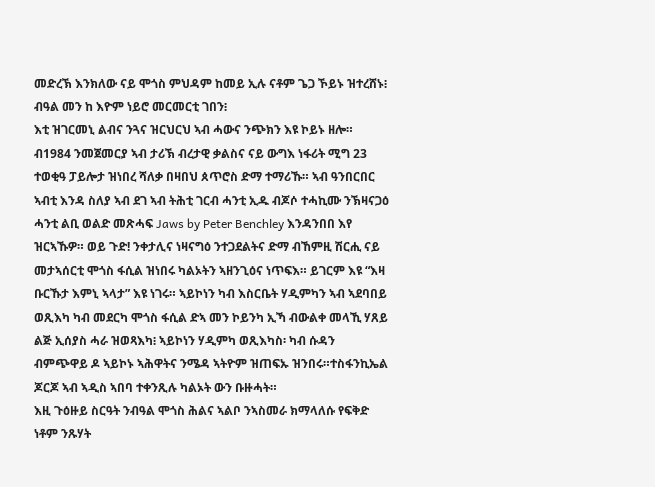መድረኽ እንክለው ናይ ሞጎስ ምህዳም ከመይ ኢሉ ናቶም ጌጋ ኾይኑ ዝተረሸኑ፧ ብዓል መን ከ እዮም ነይሮ መርመርቲ ገበን፧
እቲ ዝገርመኒ ልብና ንጓና ዝርህርህ ኣብ ሓውና ንጭክን እዩ ኮይኑ ዘሎ። ብ1984 ንመጀመርያ ኣብ ታሪኽ ብረታዊ ቃልስና ናይ ውግእ ነፋሪት ሚግ 23 ተወቂዓ ፓይሎታ ዝነበረ ሻለቃ በዛበህ ጰጥሮስ ድማ ተማሪኹ። ኣብ ዓንበርበር ኣብቲ እንዳ ስለያ ኣብ ደገ ኣብ ትሕቲ ገርብ ሓንቲ ኢዱ ብጆሶ ተሓኪሙ ንኽዛናጋዕ ሓንቲ ልቢ ወልድ መጽሓፍ Jaws by Peter Benchley እንዳንበበ እየ ዝርኣኹዎ። ወይ ጉድ! ንቀታሊና ነዛናግዕ ንተጋደልትና ድማ ብኸምዚ ሽርሒ ናይ መታኣሰርቲ ሞጎስ ፋሲል ዝነበሩ ካልኦትን ኣዘንጊዕና ነጥፍእ። ይገርም እዩ “እዛ ቡርኹታ እምኒ ኣላታ” እዩ ነገሩ። ኣይኮነን ካብ እስርቤት ሃዲምካን ኣብ ኣደባበይ ወጺእካ ካብ መደርካ ሞጎስ ፋሲል ድኣ መን ኮይንካ ኢኻ ብውልቀ መላኺ ሃጸይ ልጅ ኢሰያስ ሓራ ዝወጻእካ፧ ኣይኮነን ሃዲምካ ወጺእካስ፡ ካብ ሱዳን ብምጭዋይ ዶ ኣይኮኑ ኣሕዋትና ንሜዳ ኣትዮም ዝጠፍኡ ዝንበሩ።ተስፋንኪኤል ጆርጆ ኣብ ኣዲስ ኣበባ ተቀንጺሉ ካልኦት ውን ቡዙሓት።
እዚ ጉዕዙይ ስርዓት ንብዓል ሞጎስ ሕልና ኣልቦ ንኣስመራ ክማላለሱ የፍቅድ ነቶም ንጹሃት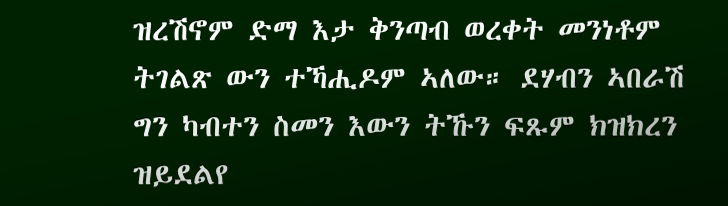ዝረሽኖም ድማ እታ ቅንጣብ ወረቀት መንነቶም ትገልጽ ውን ተኻሒዶም ኣለው። ደሃብን ኣበራሽ ግን ካብተን ስመን እውን ትኹን ፍጹም ክዝክረን ዝይደልየ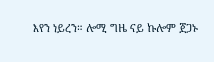እየን ነይረን። ሎሚ ግዜ ናይ ኩሎም ጀጋኑ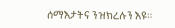ሰማእታትና ንዝክረሉን እዩ።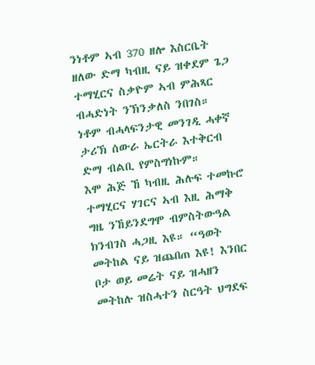ንነቶም ኣብ 370 ዘሎ እስርቤት ዘለው ድማ ካብዚ ናይ ዝቀደም ጌጋ ተማሂርና ስቃዮም ኣብ ምሕጻር ብሓድነት ንኽንቃለስ ንበገስ። ነቶም ብሓላፍንታዊ መንገዲ ሓቀኛ ታሪኽ ሰውራ ኤርትራ እተቅርብ ድማ ብልቢ የምስግነኩም።
እሞ ሕጅ ኸ ካብዚ ሕሉፍ ተመኩሮ ተማሂርና ሃገርና ኣብ እዚ ሕማቅ ግዜ ንኸይንደግሞ ብምስትውዓል ክንብገስ ሓጋዚ እዩ። “ዓወት መትከል ናይ ዝጨበጠ እዩ! እንበር ቦታ ወይ መሬት ናይ ዝሓዘን መትከሉ ዝስሓተን ስርዓት ህግደፍ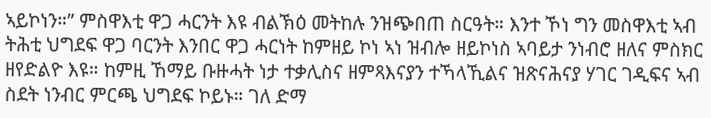ኣይኮነን።” ምስዋእቲ ዋጋ ሓርንት እዩ ብልኽዕ መትከሉ ንዝጭበጠ ስርዓት። እንተ ኾነ ግን መስዋእቲ ኣብ ትሕቲ ህግደፍ ዋጋ ባርንት እንበር ዋጋ ሓርነት ከምዘይ ኮነ ኣነ ዝብሎ ዘይኮነስ ኣባይታ ንነብሮ ዘለና ምስክር ዘየድልዮ እዩ። ከምዚ ኸማይ ቡዙሓት ነታ ተቃሊስና ዘምጻእናያን ተኻላኺልና ዝጽናሕናያ ሃገር ገዲፍና ኣብ ስደት ነንብር ምርጫ ህግደፍ ኮይኑ። ገለ ድማ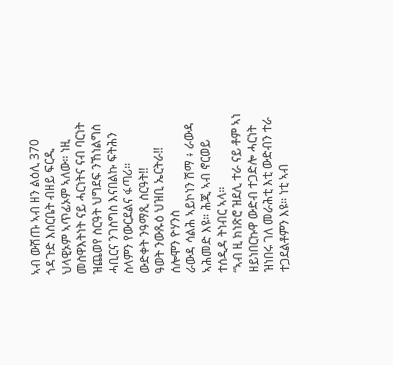ኣብ ውሽጡ ኣብ ዘን ልዕሊ 370 ጎዳጉድ እስርቤት ብዘይ ፍርዲ ህላዊኦም ኣጥፊኦም ኣለው። ነዚ መስዋእትነት ናይ ሓርነትና ናብ ባርነት ዝጨወየ ስርዓት ህግደፍ ንኸነልግስ ሓቢርና ንገስግስ እናበልኩ ፍትሕን ስላምን የውርደልና ፋጣሪ።
ውድቀት ንዓማጺ ስርዓት!!
ዓወት ንውጹዕ ህዝቢ ኤርትራ!!
ሰሎሞን ዮሃንስ
ራውዳ ሳልሕ ኣይኮነን ሽማ ፥ ራውዳ ኣሕመድ እዩ። ሕጂ ኣብ ኖርወይ ተሰዲዳ ትነብር ኣላ።
“ኣብ ዚ ክነጽሮ ዝደሊ ተራ ናይ ቶም ኣነ ዘይነበርኩዋ ውድብ ተጋድሎ ሓርነት ዝነበሩ ገለ መራሕቲ እቲ ውድብን ተራ ተጋደልቶምን እዩ። ነቲ ኣብ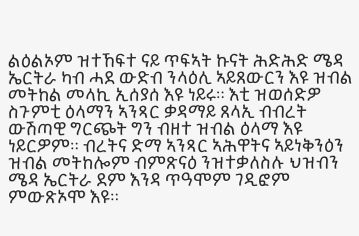ልዕልኦም ዝተኸፍተ ናይ ጥፍኣት ኩናት ሕድሕድ ሜዳ ኤርትራ ካብ ሓደ ውድብ ንላዕሊ ኣይጸውርን እዩ ዝብል መትከል መላኪ ኢሰያሰ እዩ ነይሩ። እቲ ዝወሰድዎ ስጉምቲ ዕላማን ኣንጻር ቃዳማይ ጸላኢ ብብረት ውሽጣዊ ግርጭት ግን ብዘተ ዝብል ዕላማ እዩ ነይርዎም። ብረትና ድማ ኣንጻር ኣሕዋትና ኣይነቅንዕን ዝብል መትከሎም ብምጽናዕ ንዝተቃለስሉ ህዝብን ሜዳ ኤርትራ ደም እንዳ ጥዓሞም ገዲፎም ምውጽኦሞ እዩ።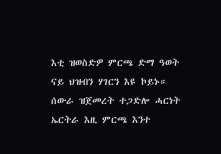እቲ ዝወስድዎ ምርጫ ድማ ዓወት ናይ ህዝብን ሃገርን እዩ ኮይኑ። ሰውራ ዝጀመረት ተጋድሎ ሓርነት ኤርትራ እዚ ምርጫ እንተ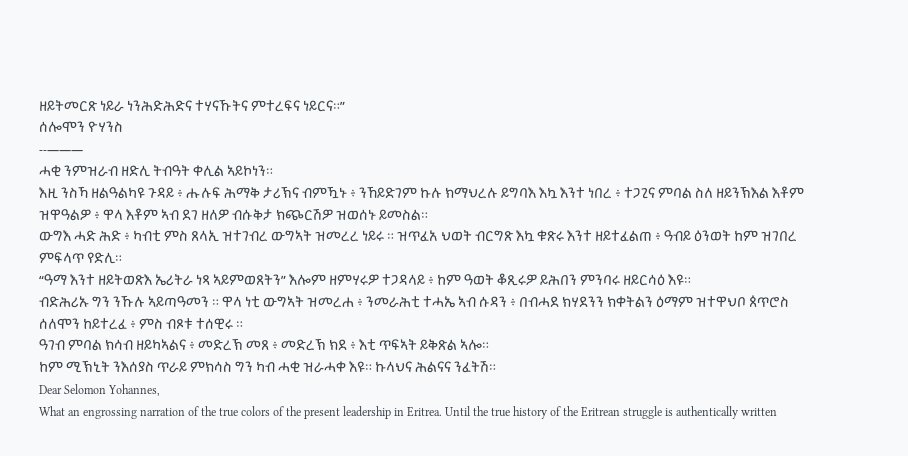ዘይትመርጽ ነይራ ነንሕድሕድና ተሃናኹትና ምተረፍና ነይርና።”
ሰሎሞን ዮሃንስ
‐‐———
ሓቂ ንምዝራብ ዘድሊ ትብዓት ቀሊል ኣይኮነን።
እዚ ንስኻ ዘልዓልካዩ ጉዳይ ፥ ሑሉፍ ሕማቅ ታሪኽና ብምዃኑ ፥ ንኸይድገም ኩሉ ክማህረሉ ይግባእ እኳ እንተ ነበረ ፥ ተጋጊና ምባል ስለ ዘይንኽእል እቶም ዝዋዓልዎ ፥ ዋላ እቶም ኣብ ደገ ዘለዎ ብሱቅታ ክጭርሽዎ ዝወሰኑ ይመስል።
ውግእ ሓድ ሕድ ፥ ካብቲ ምስ ጸላኢ ዝተገብረ ውግኣት ዝመረረ ነይሩ ። ዝጥፈአ ህወት ብርግጽ እኳ ቁጽሩ እንተ ዘይተፈልጠ ፥ ዓብይ ዕንወት ከም ዝገበረ ምፍላጥ የድሊ።
“ዓማ እንተ ዘይትወጽእ ኤሪትራ ነጻ ኣይምወጸትን” እሎም ዘምሃሩዎ ተጋዳላይ ፥ ከም ዓወት ቆጺሩዎ ይሕበን ምንባሩ ዘይርሳዕ እዩ።
ብድሕሪኡ ግን ንኹሉ ኣይጣዓመን ። ዋላ ነቲ ውግኣት ዝመረሐ ፥ ንመራሕቲ ተሓኤ ኣብ ሱዳን ፥ በብሓደ ክሃደንን ክቀትልን ዕማም ዝተዋህቦ ጰጥሮስ ሰለሞን ከይተረፈ ፥ ምስ ብጾቱ ተሰዊሩ ።
ዓገብ ምባል ክሳብ ዘይካኣልና ፥ መድረኽ መጸ ፥ መድረኽ ክደ ፥ እቲ ጥፍኣት ይቅጽል ኣሎ።
ከም ሚኽኒት ንእሰያስ ጥራይ ምክሳስ ግን ካብ ሓቂ ዝራሓቀ እዩ። ኩላህና ሕልናና ንፈትሽ።
Dear Selomon Yohannes,
What an engrossing narration of the true colors of the present leadership in Eritrea. Until the true history of the Eritrean struggle is authentically written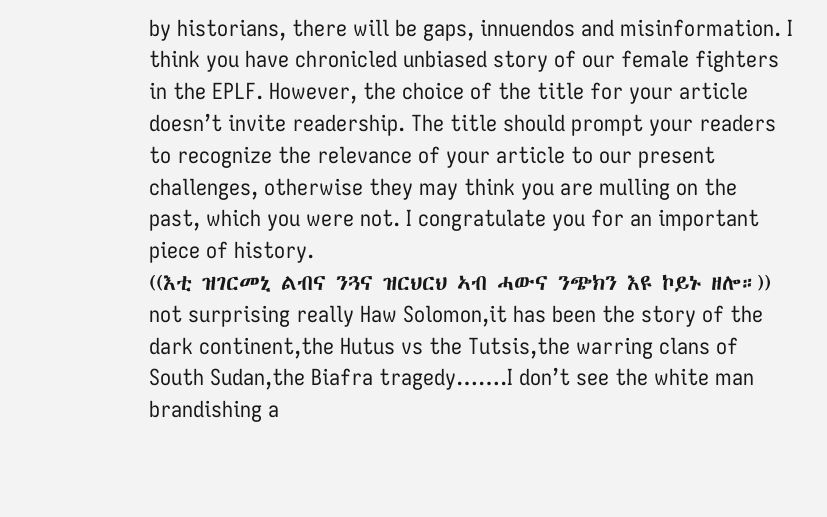by historians, there will be gaps, innuendos and misinformation. I think you have chronicled unbiased story of our female fighters in the EPLF. However, the choice of the title for your article doesn’t invite readership. The title should prompt your readers to recognize the relevance of your article to our present challenges, otherwise they may think you are mulling on the past, which you were not. I congratulate you for an important piece of history.
((እቲ ዝገርመኒ ልብና ንጓና ዝርህርህ ኣብ ሓውና ንጭክን እዩ ኮይኑ ዘሎ።)) not surprising really Haw Solomon,it has been the story of the dark continent,the Hutus vs the Tutsis,the warring clans of South Sudan,the Biafra tragedy…….I don’t see the white man brandishing a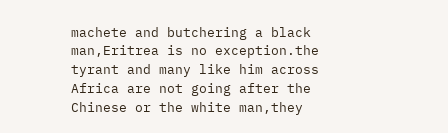machete and butchering a black man,Eritrea is no exception.the tyrant and many like him across Africa are not going after the Chinese or the white man,they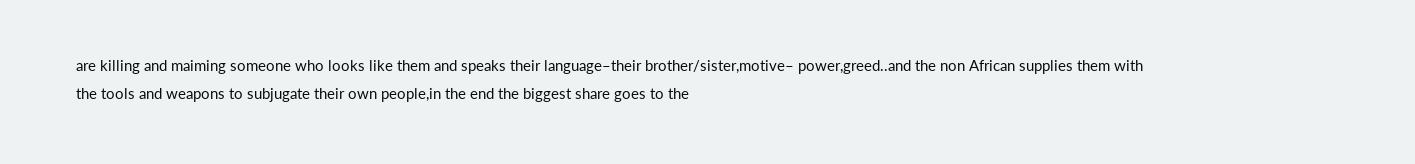are killing and maiming someone who looks like them and speaks their language–their brother/sister,motive– power,greed..and the non African supplies them with the tools and weapons to subjugate their own people,in the end the biggest share goes to the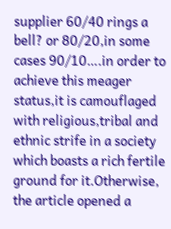supplier 60/40 rings a bell? or 80/20,in some cases 90/10….in order to achieve this meager status,it is camouflaged with religious,tribal and ethnic strife in a society which boasts a rich fertile ground for it.Otherwise, the article opened a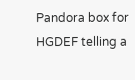Pandora box for HGDEF telling a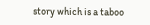story which is a taboo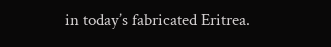in today’s fabricated Eritrea.